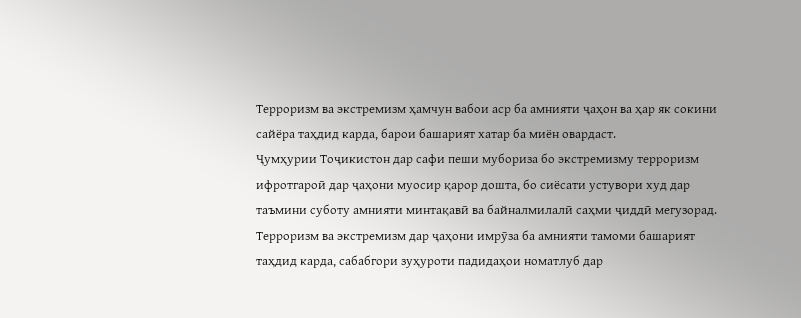Терроризм ва экстремизм ҳамчун вабои аср ба амнияти ҷаҳон ва ҳар як сокини сайёра таҳдид карда, барои башарият хатар ба миён овардаст.
Ҷумҳурии Тоҷикистон дар сафи пеши мубориза бо экстремизму терроризм ифротгароӣ дар ҷаҳони муосир қарор дошта, бо сиёсати устувори худ дар таъмини суботу амнияти минтақавӣ ва байналмилалӣ саҳми ҷиддӣ мегузорад.
Терроризм ва экстремизм дар ҷаҳони имрӯза ба амнияти тамоми башарият таҳдид карда, сабабгори зуҳуроти падидаҳои номатлуб дар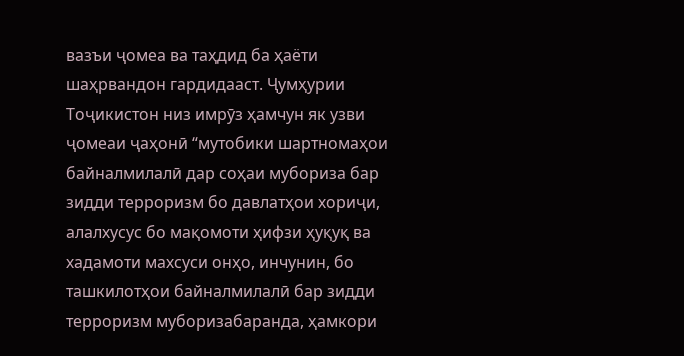вазъи ҷомеа ва таҳдид ба ҳаёти шаҳрвандон гардидааст. Ҷумҳурии Тоҷикистон низ имрӯз ҳамчун як узви ҷомеаи ҷаҳонӣ “мутобики шартномаҳои байналмилалӣ дар соҳаи мубориза бар зидди терроризм бо давлатҳои хориҷи, алалхусус бо мақомоти ҳифзи ҳуқуқ ва хадамоти махсуси онҳо, инчунин, бо ташкилотҳои байналмилалӣ бар зидди терроризм муборизабаранда, ҳамкори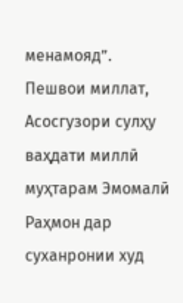менамояд”.
Пешвои миллат, Асосгузори сулҳу ваҳдати миллӣ муҳтарам Эмомалӣ Раҳмон дар суханронии худ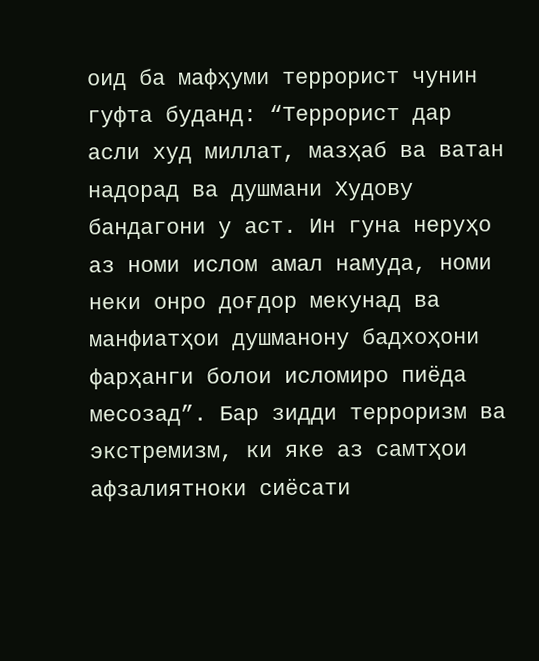оид ба мафҳуми террорист чунин гуфта буданд: “Террорист дар асли худ миллат, мазҳаб ва ватан надорад ва душмани Худову бандагони у аст. Ин гуна неруҳо аз номи ислом амал намуда, номи неки онро доғдор мекунад ва манфиатҳои душманону бадхоҳони фарҳанги болои исломиро пиёда месозад”. Бар зидди терроризм ва экстремизм, ки яке аз самтҳои афзалиятноки сиёсати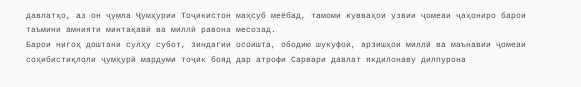давлатҳо, аз он ҷумла Ҷумҳурии Тоҷикистон маҳсуб меёбад, тамоми кувваҳои узвии ҷомеаи ҷаҳониро барои таъмини амнияти минтақавӣ ва миллӣ равона месозад.
Барои нигоҳ доштани сулҳу субот, зиндагии осоишта, ободию шукуфои, арзишҳои миллӣ ва маънавии ҷомеаи соҳибистиқлоли ҷумҳурӣ мардуми тоҷик бояд дар атрофи Сарвари давлат якдилонаву дилпурона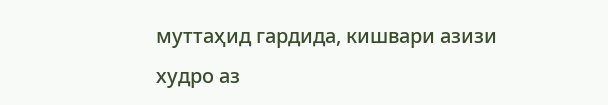муттаҳид гардида, кишвари азизи худро аз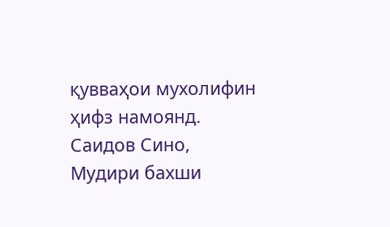қувваҳои мухолифин ҳифз намоянд.
Саидов Сино,
Мудири бахши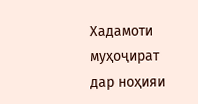Хадамоти муҳоҷират дар ноҳияи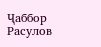Ҷаббор Расулов